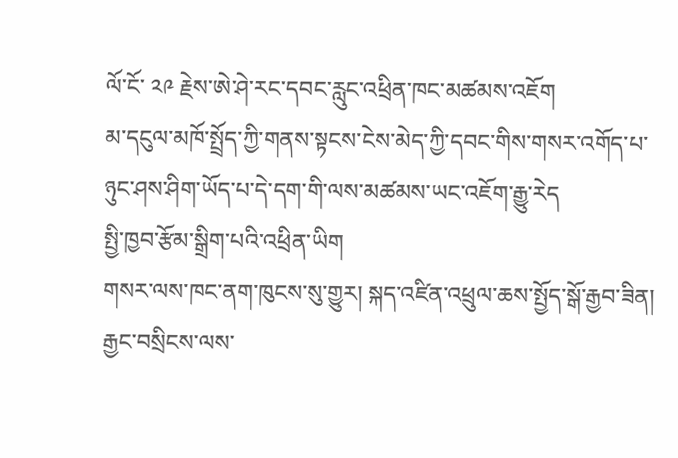ལོ་ངོ་ ༢༩ རྗེས་ཨེ་ཤེ་རང་དབང་རླུང་འཕྲིན་ཁང་མཚམས་འཇོག
མ་དངུལ་མཁོ་སྤྲོད་ཀྱི་གནས་སྟངས་ངེས་མེད་ཀྱི་དབང་གིས་གསར་འགོད་པ་ཉུང་ཤས་ཤིག་ཡོད་པ་དེ་དག་གི་ལས་མཚམས་ཡང་འཇོག་རྒྱུ་རེད
སྤྱི་ཁྱབ་རྩོམ་སྒྲིག་པའི་འཕྲིན་ཡིག
གསར་ལས་ཁང་ནག་ཁུངས་སུ་གྱུར། སྐད་འཛིན་འཕྲུལ་ཆས་སྤྱོད་སྒོ་རྒྱབ་ཟིན། རྒྱང་བསྲིངས་ལས་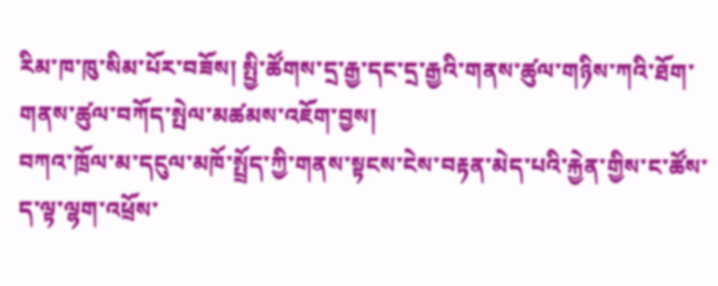རིམ་ཁ་ཁུ་སིམ་པོར་བཟོས། སྤྱི་ཚོགས་དྲ་རྒྱ་དང་དྲ་རྒྱའི་གནས་ཚུལ་གཉིས་ཀའི་ཐོག་གནས་ཚུལ་བཀོད་སྤེལ་མཚམས་འཇོག་བྱས།
བཀའ་ཁྲོལ་མ་དངུལ་མཁོ་སྤྲོད་ཀྱི་གནས་སྟངས་ངེས་བརྟན་མེད་པའི་རྐྱེན་གྱིས་ང་ཚོས་ད་ལྟ་ལྷག་འཕྲོས་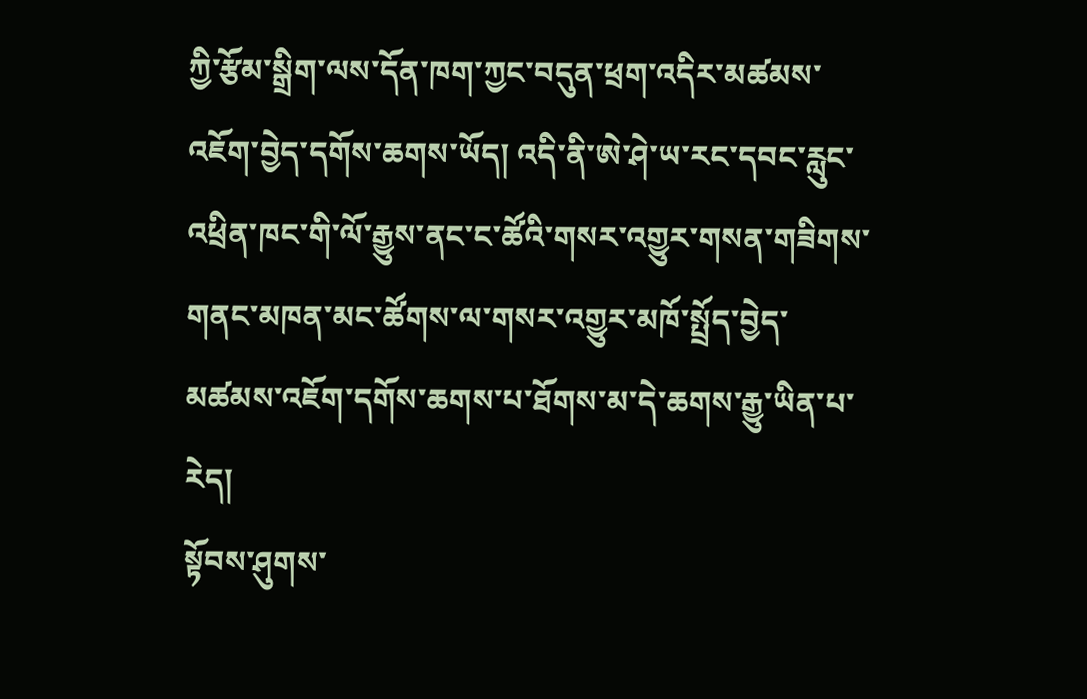ཀྱི་རྩོམ་སྒྲིག་ལས་དོན་ཁག་ཀྱང་བདུན་ཕྲག་འདིར་མཚམས་འཇོག་བྱེད་དགོས་ཆགས་ཡོད། འདི་ནི་ཨེ་ཤེ་ཡ་རང་དབང་རླུང་འཕྲིན་ཁང་གི་ལོ་རྒྱུས་ནང་ང་ཚོའི་གསར་འགྱུར་གསན་གཟིགས་གནང་མཁན་མང་ཚོགས་ལ་གསར་འགྱུར་མཁོ་སྤྲོད་བྱེད་མཚམས་འཇོག་དགོས་ཆགས་པ་ཐོགས་མ་དེ་ཆགས་རྒྱུ་ཡིན་པ་རེད།
སྟོབས་ཤུགས་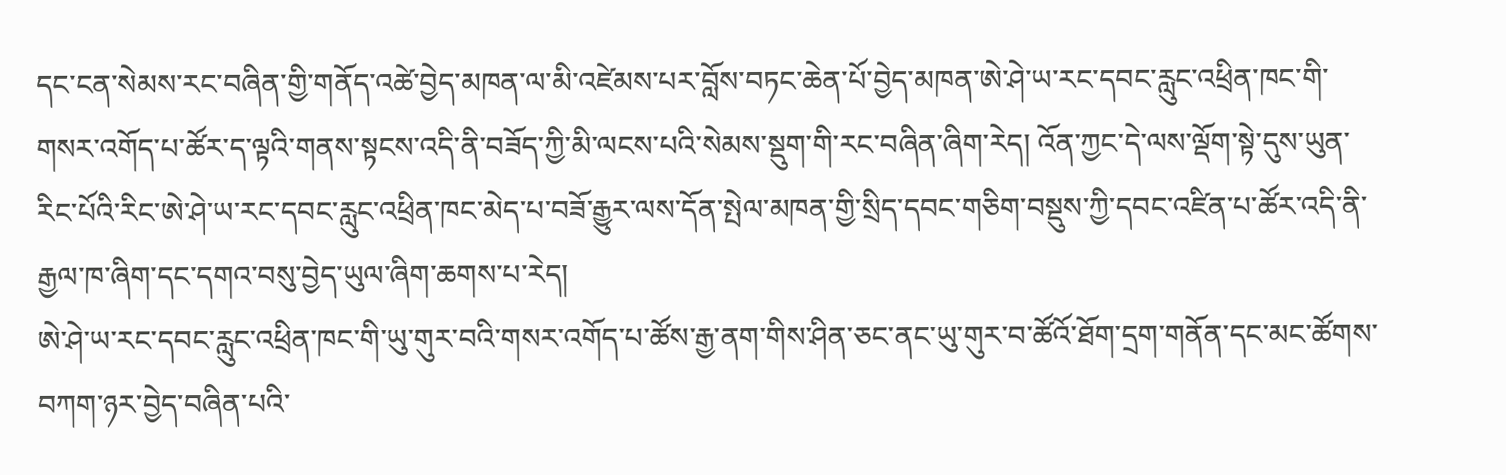དང་ངན་སེམས་རང་བཞིན་གྱི་གནོད་འཚེ་བྱེད་མཁན་ལ་མི་འཛེམས་པར་བློས་བཏང་ཆེན་པོ་བྱེད་མཁན་ཨེ་ཤེ་ཡ་རང་དབང་རླུང་འཕྲིན་ཁང་གི་གསར་འགོད་པ་ཚོར་ད་ལྟའི་གནས་སྟངས་འདི་ནི་བཟོད་ཀྱི་མི་ལངས་པའི་སེམས་སྡུག་གི་རང་བཞིན་ཞིག་རེད། འོན་ཀྱང་དེ་ལས་ལྡོག་སྟེ་དུས་ཡུན་རིང་པོའི་རིང་ཨེ་ཤེ་ཡ་རང་དབང་རླུང་འཕྲིན་ཁང་མེད་པ་བཟོ་རྒྱུར་ལས་དོན་སྤེལ་མཁན་གྱི་སྲིད་དབང་གཅིག་བསྡུས་ཀྱི་དབང་འཛིན་པ་ཚོར་འདི་ནི་རྒྱལ་ཁ་ཞིག་དང་དགའ་བསུ་བྱེད་ཡུལ་ཞིག་ཆགས་པ་རེད།
ཨེ་ཤེ་ཡ་རང་དབང་རླུང་འཕྲིན་ཁང་གི་ཡུ་གུར་བའི་གསར་འགོད་པ་ཚོས་རྒྱ་ནག་གིས་ཤིན་ཅང་ནང་ཡུ་གུར་བ་ཚོའོ་ཐོག་དྲག་གནོན་དང་མང་ཚོགས་བཀག་ཉར་བྱེད་བཞིན་པའི་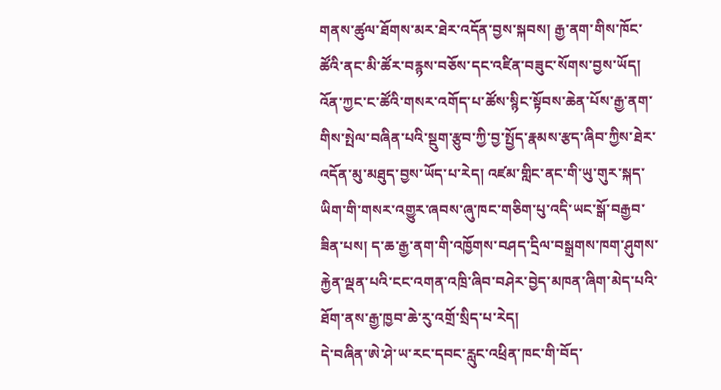གནས་ཚུལ་ཐོགས་མར་ཐེར་འདོན་བྱས་སྐབས། རྒྱ་ནག་གིས་ཁོང་ཚོའི་ནང་མི་ཚོར་བརྙས་བཅོས་དང་འཛིན་བཟུང་སོགས་བྱས་ཡོད། འོན་ཀྱང་ང་ཚོའི་གསར་འགོད་པ་ཚོས་སྙིང་སྟོབས་ཆེན་པོས་རྒྱ་ནག་གིས་སྤེལ་བཞིན་པའི་སྡུག་རྩུབ་ཀྱི་བྱ་སྤྱོད་རྣམས་རྩད་ཞིབ་ཀྱིས་ཐེར་འདོན་མུ་མཐུད་བྱས་ཡོད་པ་རེད། འཛམ་གླིང་ནང་གི་ཡུ་གུར་སྐད་ཡིག་གི་གསར་འགྱུར་ཞབས་ཞུ་ཁང་གཅིག་པུ་འདི་ཡང་སྒོ་བརྒྱབ་ཟིན་པས། ད་ཆ་རྒྱ་ནག་གི་འཁྱོགས་བཤད་དྲིལ་བསྒྲགས་ཁག་ཤུགས་རྐྱེན་ལྡན་པའི་ངང་འགན་འཁྲི་ཞིབ་བཤེར་བྱེད་མཁན་ཞིག་མེད་པའི་ཐོག་ནས་རྒྱ་ཁྱབ་ཆེ་རུ་འགྲོ་སྲིད་པ་རེད།
དེ་བཞིན་ཨེ་ཤེ་ཡ་རང་དབང་རླུང་འཕྲིན་ཁང་གི་བོད་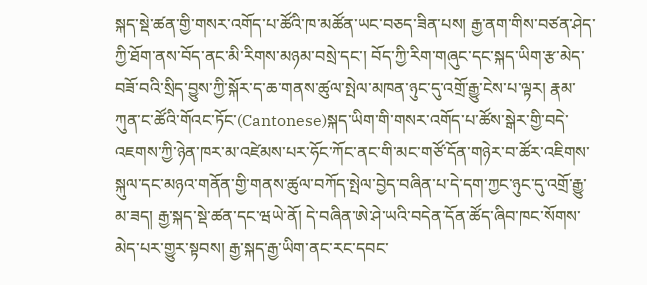སྐད་སྡེ་ཚན་གྱི་གསར་འགོད་པ་ཚོའི་ཁ་མཚོན་ཡང་བཅད་ཟིན་པས། རྒྱ་ནག་གིས་བཙན་ཤེད་ཀྱི་ཐོག་ནས་བོད་ནང་མི་རིགས་མཉམ་བསྲེ་དང་། བོད་ཀྱི་རིག་གཞུང་དང་སྐད་ཡིག་རྩ་མེད་བཟོ་བའི་སྲིད་བྱུས་ཀྱི་སྐོར་ད་ཆ་གནས་ཚུལ་སྤེལ་མཁན་ཉུང་དུ་འགྲོ་རྒྱུ་ངེས་པ་ལྟར། རྣམ་ཀུན་ང་ཚོའི་གོའང་ཏོང་(Cantonese)སྐད་ཡིག་གི་གསར་འགོད་པ་ཚོས་སྒེར་གྱི་བདེ་འཇགས་ཀྱི་ཉེན་ཁར་མ་འཛེམས་པར་ཧོང་ཀོང་ནང་གི་མང་གཙོ་དོན་གཉེར་བ་ཚོར་འཇིགས་སྐུལ་དང་མཉའ་གནོན་གྱི་གནས་ཚུལ་བཀོད་སྤེལ་བྱེད་བཞིན་པ་དེ་དག་ཀྱང་ཉུང་དུ་འགྲོ་རྒྱུ་མ་ཟད། རྒྱ་སྐད་སྡེ་ཚན་དང་ཝཡེ་ནོ། དེ་བཞིན་ཨེ་ཤེ་ཡའི་བདེན་དོན་ཚོད་ཞིབ་ཁང་སོགས་མེད་པར་གྱུར་སྟབས། རྒྱ་སྐད་རྒྱ་ཡིག་ནང་རང་དབང་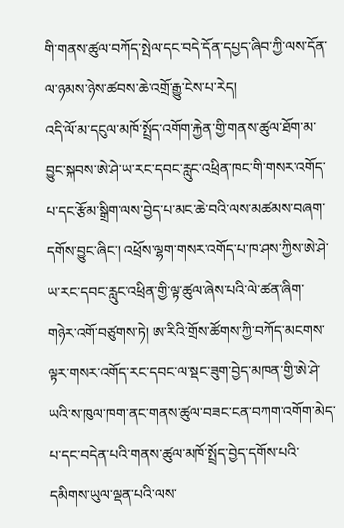གི་གནས་ཚུལ་བཀོད་སྤེལ་དང་བདེ་དོན་དཔྱད་ཞིབ་ཀྱི་ལས་དོན་ལ་ཉམས་ཉེས་ཚབས་ཆེ་འགྲོ་རྒྱུ་ངེས་པ་རེད།
འདི་ལོ་མ་དངུལ་མཁོ་སྤྲོད་འགོག་རྐྱེན་གྱི་གནས་ཚུལ་ཐོག་མ་བྱུང་སྐབས་ཨེ་ཤེ་ཡ་རང་དབང་རླུང་འཕྲིན་ཁང་གི་གསར་འགོད་པ་དང་རྩོམ་སྒྲིག་ལས་བྱེད་པ་མང་ཆེ་བའི་ལས་མཚམས་བཞག་དགོས་བྱུང་ཞིང་། འཕྲོས་ལྷག་གསར་འགོད་པ་ཁ་ཤས་ཀྱིས་ཨེ་ཤེ་ཡ་རང་དབང་རླུང་འཕྲིན་གྱི་ལྟ་ཚུལ་ཞེས་པའི་ལེ་ཚན་ཞིག་གཉེར་འགོ་བཙུགས་ཏེ། ཨ་རིའི་གྲོས་ཚོགས་ཀྱི་བཀོད་མངགས་ལྟར་གསར་འགོད་རང་དབང་ལ་སྡང་ཟུག་བྱེད་མཁན་གྱི་ཨེ་ཤེ་ཡའི་ས་ཁུལ་ཁག་ནང་གནས་ཚུལ་བཟང་ངན་བཀག་འགོག་མེད་པ་དང་བདེན་པའི་གནས་ཚུལ་མཁོ་སྤྲོད་བྱེད་དགོས་པའི་དམིགས་ཡུལ་ལྡན་པའི་ལས་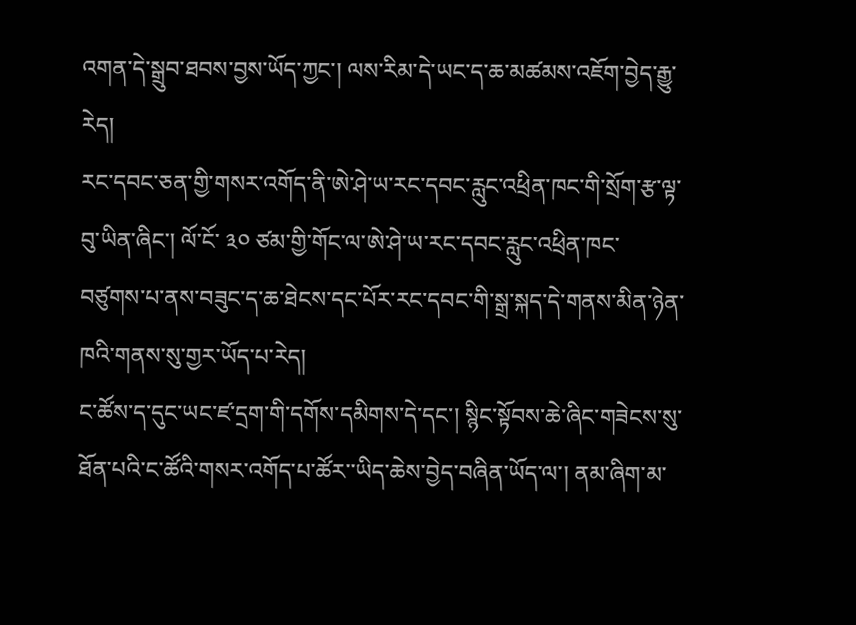འགན་དེ་སྒྲུབ་ཐབས་བྱས་ཡོད་ཀྱང་། ལས་རིམ་དེ་ཡང་ད་ཆ་མཚམས་འཇོག་བྱེད་རྒྱུ་རེད།
རང་དབང་ཅན་གྱི་གསར་འགོད་ནི་ཨེ་ཤེ་ཡ་རང་དབང་རླུང་འཕྲིན་ཁང་གི་སྲོག་རྩ་ལྟ་བུ་ཡིན་ཞིང་། ལོ་ངོ་ ༣༠ ཙམ་གྱི་གོང་ལ་ཨེ་ཤེ་ཡ་རང་དབང་རླུང་འཕྲིན་ཁང་བཙུགས་པ་ནས་བཟུང་ད་ཆ་ཐེངས་དང་པོར་རང་དབང་གི་སྒྲ་སྐད་དེ་གནས་མིན་ཉེན་ཁའི་གནས་སུ་གྱར་ཡོད་པ་རེད།
ང་ཚོས་ད་དུང་ཡང་ཛ་དྲག་གི་དགོས་དམིགས་དེ་དང་། སྙིང་སྟོབས་ཆེ་ཞིང་གཟེངས་སུ་ཐོན་པའི་ང་ཚོའི་གསར་འགོད་པ་ཚོར་་ཡིད་ཆེས་བྱེད་བཞིན་ཡོད་ལ་། ནམ་ཞིག་མ་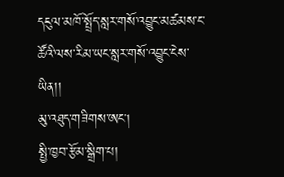དངུལ་མཁོ་སྤྲོད་སླར་གསོ་འབྱུང་མཚམས་ང་ཚོའི་ལས་རིམ་ཡང་སླར་གསོ་འབྱུང་ངེས་ཡིན།།
མུ་འཐུད་གཟིགས་ཨང།
སྤྱི་ཁྱབ་རྩོམ་སྒྲིག་པ།